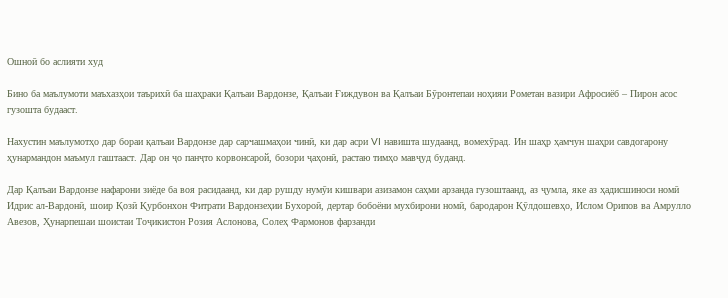Ошноӣ бо аслияти худ

Бино ба маълумоти маъхазҳои таърихӣ ба шаҳраки Қалъаи Вардонзе, Қалъаи Ғиждувон ва Қалъаи Бӯронтепаи ноҳияи Рометан вазири Афросиёб – Пирон асос гузошта будааст.

Нахустин маълумотҳо дар бораи қалъаи Вардонзе дар сарчашмаҳои чинӣ, ки дар асри VI навишта шудаанд, вомехӯрад. Ин шаҳр ҳамчун шаҳри савдогарону ҳунармандон маъмул гаштааст. Дар он ҷо панҷто корвонсарой, бозори ҷаҳонӣ, растаю тимҳо мавҷуд буданд.

Дар Қалъаи Вардонзе нафарони зиёде ба воя расидаанд, ки дар рушду нумӯи кишвари азизамон саҳми арзанда гузоштаанд, аз ҷумла, яке аз ҳадисшиноси номӣ Идрис ал-Вардонӣ, шоир Қозӣ Қурбонхон Фитрати Вардонзеҳии Бухороӣ, дертар бобоёни мухбирони номӣ, бародарон Қӯлдошевҳо, Ислом Орипов ва Амрулло Авезов, Ҳунарпешаи шоистаи Тоҷикистон Розия Аслонова, Солеҳ Фармонов фарзанди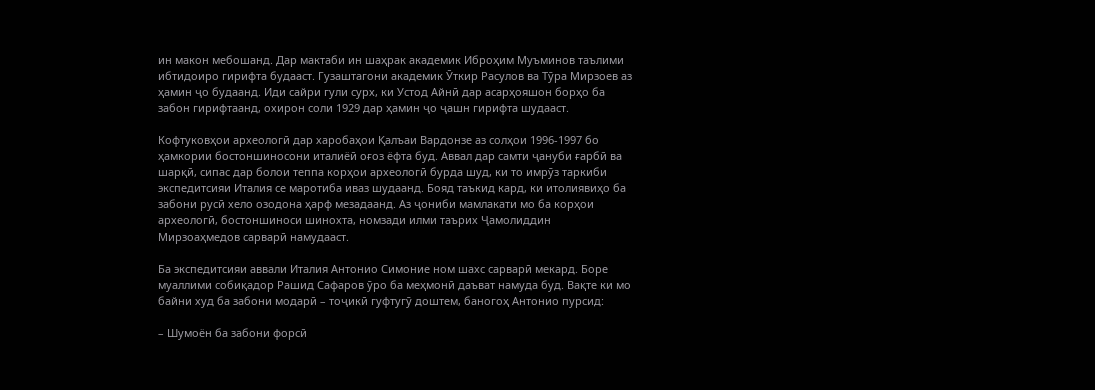ин макон мебошанд. Дар мактаби ин шаҳрак академик Иброҳим Муъминов таълими ибтидоиро гирифта будааст. Гузаштагони академик Ӯткир Расулов ва Тӯра Мирзоев аз ҳамин ҷо будаанд. Иди сайри гули сурх, ки Устод Айнӣ дар асарҳояшон борҳо ба забон гирифтаанд, охирон соли 1929 дар ҳамин ҷо ҷашн гирифта шудааст.

Кофтуковҳои археологӣ дар харобаҳои Қалъаи Вардонзе аз солҳои 1996-1997 бо ҳамкории бостоншиносони италиёӣ оғоз ёфта буд. Аввал дар самти ҷануби ғарбӣ ва шарқӣ, сипас дар болои теппа корҳои археологӣ бурда шуд, ки то имрӯз таркиби экспедитсияи Италия се маротиба иваз шудаанд. Бояд таъкид кард, ки итолиявиҳо ба забони русӣ хело озодона ҳарф мезадаанд. Аз ҷониби мамлакати мо ба корҳои археологӣ, бостоншиноси шинохта, номзади илми таърих Ҷамолиддин Мирзоаҳмедов сарварӣ намудааст.

Ба экспедитсияи аввали Италия Антонио Симоние ном шахс сарварӣ мекард. Боре муаллими собиқадор Рашид Сафаров ӯро ба меҳмонӣ даъват намуда буд. Вақте ки мо байни худ ба забони модарӣ – тоҷикӣ гуфтугӯ доштем, баногоҳ Антонио пурсид:

– Шумоён ба забони форсӣ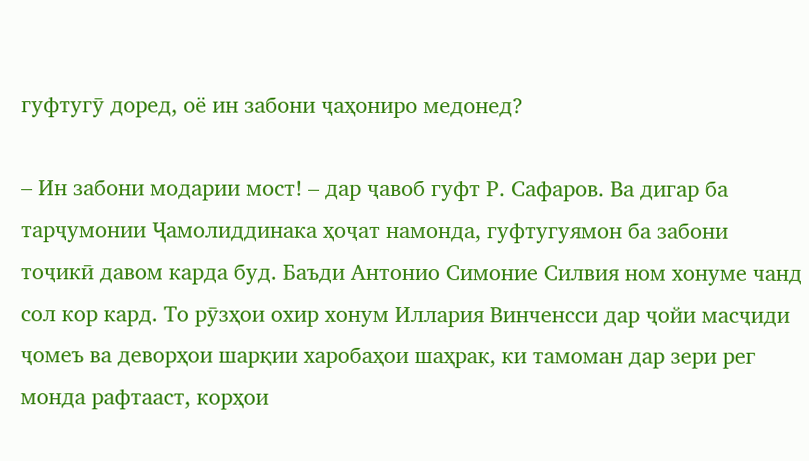гуфтугӯ доред, оё ин забони ҷаҳониро медонед?

– Ин забони модарии мост! – дар ҷавоб гуфт Р. Сафаров. Ва дигар ба тарҷумонии Ҷамолиддинака ҳоҷат намонда, гуфтугуямон ба забони тоҷикӣ давом карда буд. Баъди Антонио Симоние Силвия ном хонуме чанд сол кор кард. То рӯзҳои охир хонум Иллария Винченсси дар ҷойи масҷиди ҷомеъ ва деворҳои шарқии харобаҳои шаҳрак, ки тамоман дар зери рег монда рафтааст, корҳои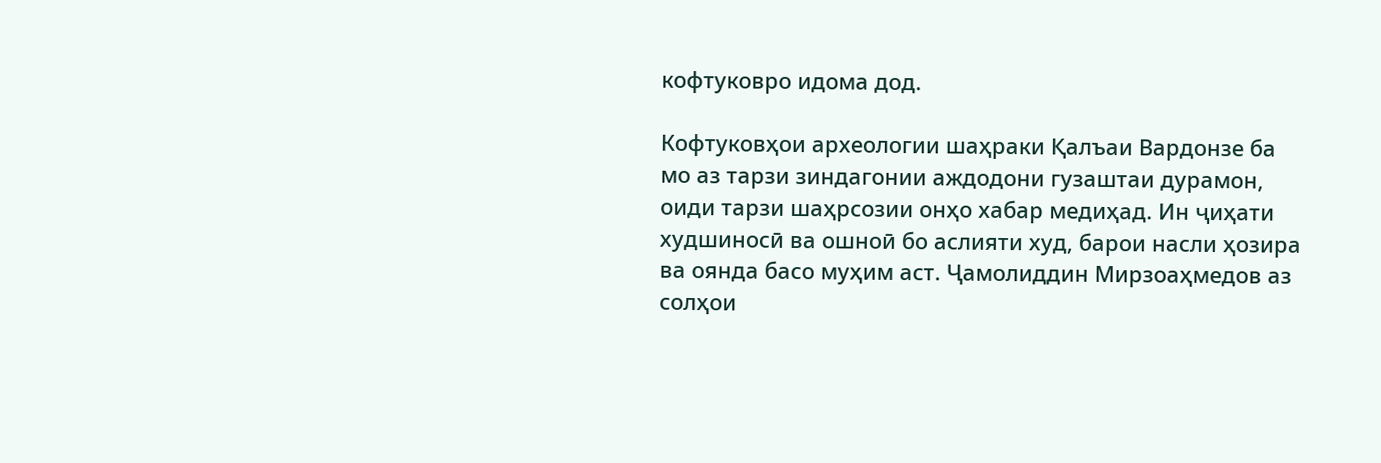кофтуковро идома дод.

Кофтуковҳои археологии шаҳраки Қалъаи Вардонзе ба мо аз тарзи зиндагонии аждодони гузаштаи дурамон, оиди тарзи шаҳрсозии онҳо хабар медиҳад. Ин ҷиҳати худшиносӣ ва ошноӣ бо аслияти худ, барои насли ҳозира ва оянда басо муҳим аст. Ҷамолиддин Мирзоаҳмедов аз солҳои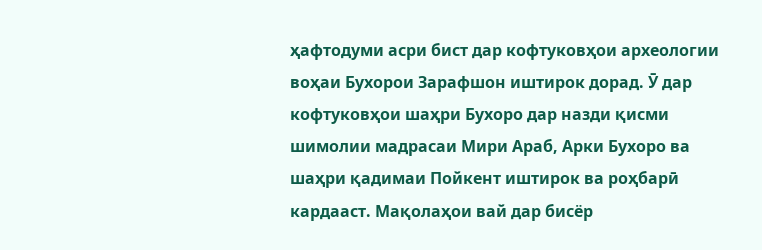ҳафтодуми асри бист дар кофтуковҳои археологии воҳаи Бухорои Зарафшон иштирок дорад. Ӯ дар кофтуковҳои шаҳри Бухоро дар назди қисми шимолии мадрасаи Мири Араб, Арки Бухоро ва шаҳри қадимаи Пойкент иштирок ва роҳбарӣ кардааст. Мақолаҳои вай дар бисёр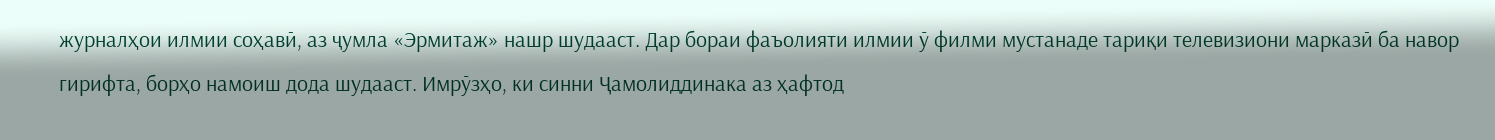журналҳои илмии соҳавӣ, аз ҷумла «Эрмитаж» нашр шудааст. Дар бораи фаъолияти илмии ӯ филми мустанаде тариқи телевизиони марказӣ ба навор гирифта, борҳо намоиш дода шудааст. Имрӯзҳо, ки синни Ҷамолиддинака аз ҳафтод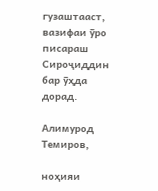гузаштааст, вазифаи ӯро писараш Сироҷиддин бар ӯҳда дорад.

Алимурод Темиров,

ноҳияи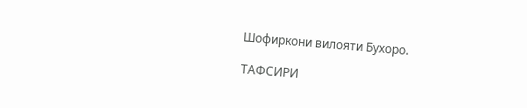Шофиркони вилояти Бухоро.

ТАФСИРИ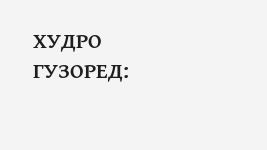ХУДРО ГУЗОРЕД: